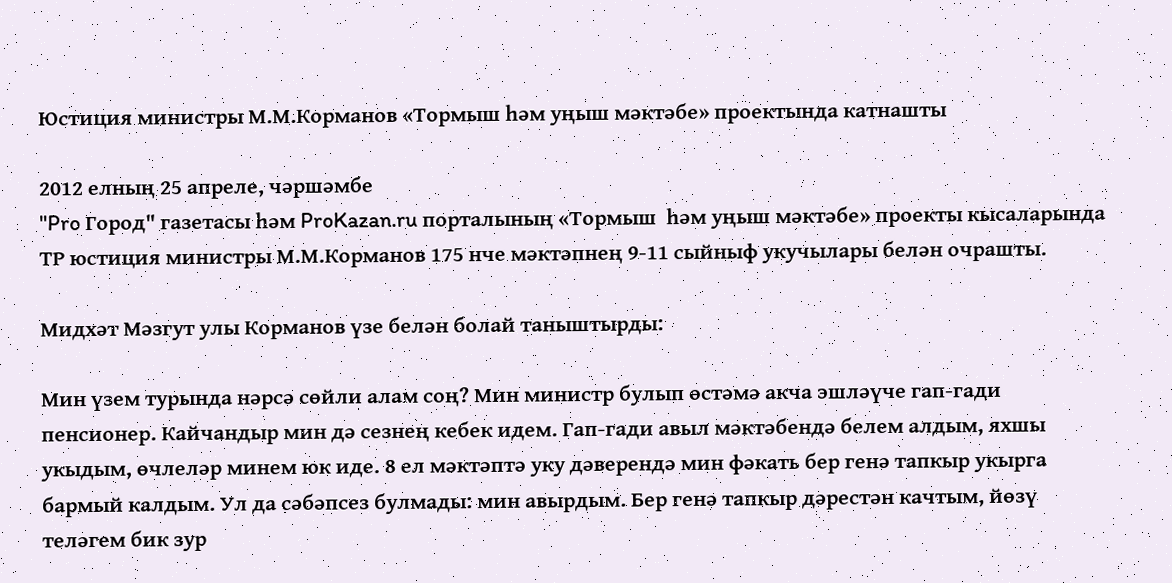Юстиция министры М.М.Корманов «Тормыш һәм уңыш мәктәбе» проектында катнашты

2012 елның 25 апреле, чәршәмбе
"Pro Город" газетасы һәм ProKazan.ru порталының «Тормыш  һәм уңыш мәктәбе» проекты кысаларында ТР юстиция министры М.М.Корманов 175 нче мәктәпнең 9-11 сыйныф укучылары белән очрашты.

Мидхәт Мәзгут улы Корманов үзе белән болай таныштырды:

Мин үзем турында нәрсә сөйли алам соң? Мин министр булып өстәмә акча эшләүче гап-гади пенсионер. Кайчандыр мин дә сезнең кебек идем. Гап-гади авыл мәктәбендә белем алдым, яхшы укыдым, өчлеләр минем юк иде. 8 ел мәктәптә уку дәверендә мин фәкать бер генә тапкыр укырга бармый калдым. Ул да сәбәпсез булмады: мин авырдым. Бер генә тапкыр дәрестән качтым, йөзү теләгем бик зур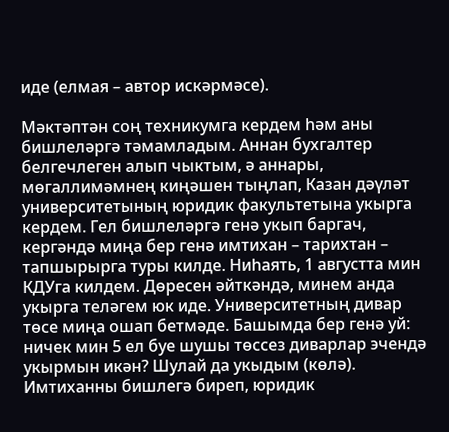иде (елмая – автор искәрмәсе).

Мәктәптән соң техникумга кердем һәм аны бишлеләргә тәмамладым. Аннан бухгалтер белгечлеген алып чыктым, ә аннары, мөгаллимәмнең киңәшен тыңлап, Казан дәүләт университетының юридик факультетына укырга кердем. Гел бишлеләргә генә укып баргач, кергәндә миңа бер генә имтихан – тарихтан – тапшырырга туры килде. Ниһаять, 1 августта мин КДУга килдем. Дөресен әйткәндә, минем анда укырга теләгем юк иде. Университетның дивар төсе миңа ошап бетмәде. Башымда бер генә уй: ничек мин 5 ел буе шушы төссез диварлар эчендә укырмын икән? Шулай да укыдым (көлә). Имтиханны бишлегә биреп, юридик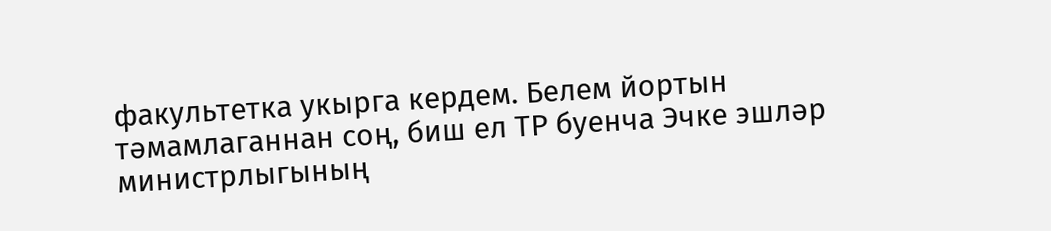факультетка укырга кердем. Белем йортын тәмамлаганнан соң, биш ел ТР буенча Эчке эшләр министрлыгының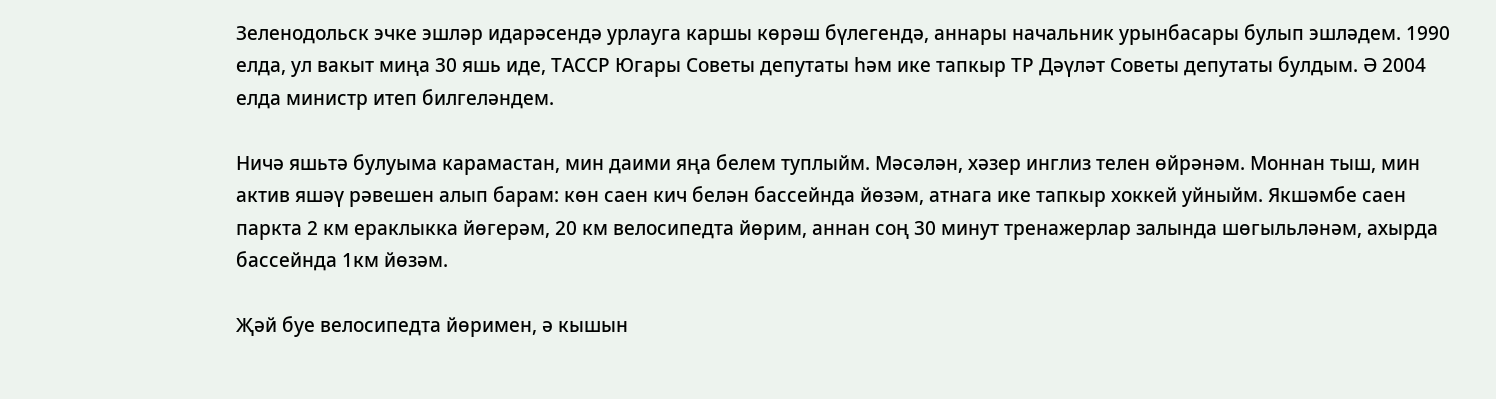Зеленодольск эчке эшләр идарәсендә урлауга каршы көрәш бүлегендә, аннары начальник урынбасары булып эшләдем. 1990 елда, ул вакыт миңа 30 яшь иде, ТАССР Югары Советы депутаты һәм ике тапкыр ТР Дәүләт Советы депутаты булдым. Ә 2004 елда министр итеп билгеләндем.

Ничә яшьтә булуыма карамастан, мин даими яңа белем туплыйм. Мәсәлән, хәзер инглиз телен өйрәнәм. Моннан тыш, мин актив яшәү рәвешен алып барам: көн саен кич белән бассейнда йөзәм, атнага ике тапкыр хоккей уйныйм. Якшәмбе саен паркта 2 км ераклыкка йөгерәм, 20 км велосипедта йөрим, аннан соң 30 минут тренажерлар залында шөгыльләнәм, ахырда бассейнда 1км йөзәм.

Җәй буе велосипедта йөримен, ә кышын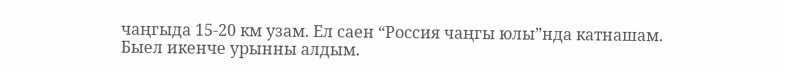чаңгыда 15-20 км узам. Ел саен “Россия чаңгы юлы”нда катнашам. Быел икенче урынны алдым.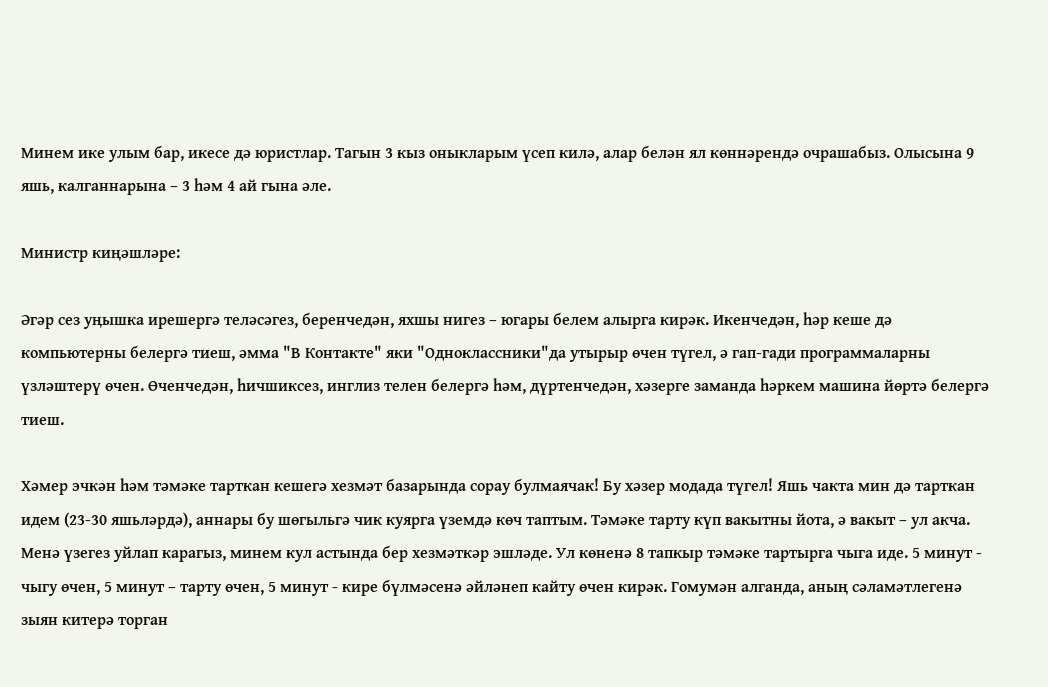Минем ике улым бар, икесе дә юристлар. Тагын 3 кыз оныкларым үсеп килә, алар белән ял көннәрендә очрашабыз. Олысына 9 яшь, калганнарына – 3 һәм 4 ай гына әле.

Министр киңәшләре:

Әгәр сез уңышка ирешергә теләсәгез, беренчедән, яхшы нигез – югары белем алырга кирәк. Икенчедән, һәр кеше дә компьютерны белергә тиеш, әмма "В Контакте" яки "Одноклассники"да утырыр өчен түгел, ә гап-гади программаларны үзләштерү өчен. Өченчедән, һичшиксез, инглиз телен белергә һәм, дүртенчедән, хәзерге заманда һәркем машина йөртә белергә тиеш.

Хәмер эчкән һәм тәмәке тарткан кешегә хезмәт базарында сорау булмаячак! Бу хәзер модада түгел! Яшь чакта мин дә тарткан идем (23-30 яшьләрдә), аннары бу шөгыльгә чик куярга үземдә көч таптым. Тәмәке тарту күп вакытны йота, ә вакыт – ул акча. Менә үзегез уйлап карагыз, минем кул астында бер хезмәткәр эшләде. Ул көненә 8 тапкыр тәмәке тартырга чыга иде. 5 минут - чыгу өчен, 5 минут – тарту өчен, 5 минут - кире бүлмәсенә әйләнеп кайту өчен кирәк. Гомумән алганда, аның сәламәтлегенә зыян китерә торган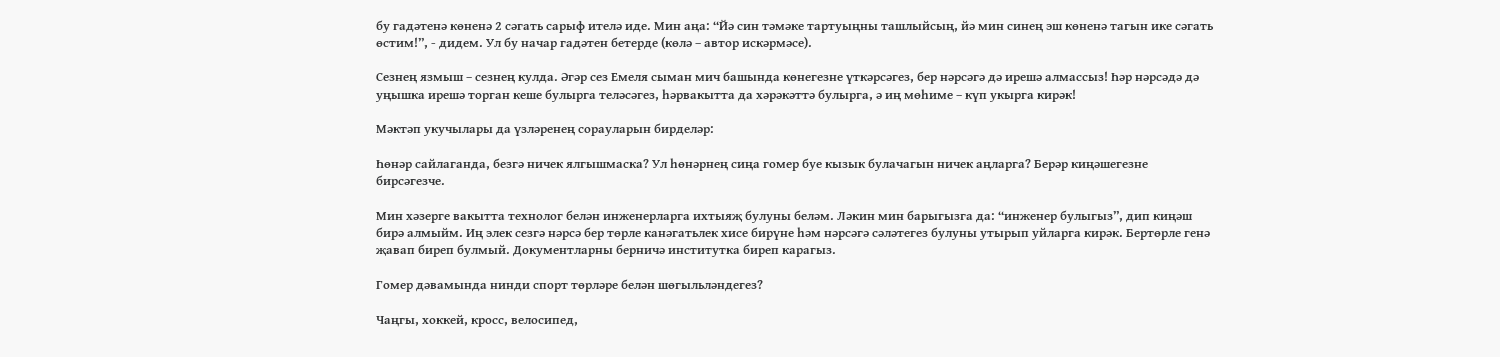бу гадәтенә көненә 2 сәгать сарыф ителә иде. Мин аңа: “Йә син тәмәке тартуыңны ташлыйсың, йә мин синең эш көненә тагын ике сәгать өстим!”, - дидем. Ул бу начар гадәтен бетерде (көлә – автор искәрмәсе).

Сезнең язмыш – сезнең кулда. Әгәр сез Емеля сыман мич башында көнегезне үткәрсәгез, бер нәрсәгә дә ирешә алмассыз! Һәр нәрсәдә дә уңышка ирешә торган кеше булырга теләсәгез, һәрвакытта да хәрәкәттә булырга, ә иң мөһиме – күп укырга кирәк!

Мәктәп укучылары да үзләренең сорауларын бирделәр:

Һөнәр сайлаганда, безгә ничек ялгышмаска? Ул һөнәрнең сиңа гомер буе кызык булачагын ничек аңларга? Берәр киңәшегезне бирсәгезче.

Мин хәзерге вакытта технолог белән инженерларга ихтыяҗ булуны беләм. Ләкин мин барыгызга да: “инженер булыгыз”, дип киңәш бирә алмыйм. Иң элек сезгә нәрсә бер төрле канәгатьлек хисе бирүне һәм нәрсәгә сәләтегез булуны утырып уйларга кирәк. Бертөрле генә җавап биреп булмый. Документларны берничә институтка биреп карагыз.

Гомер дәвамында нинди спорт төрләре белән шөгыльләндегез?

Чаңгы, хоккей, кросс, велосипед,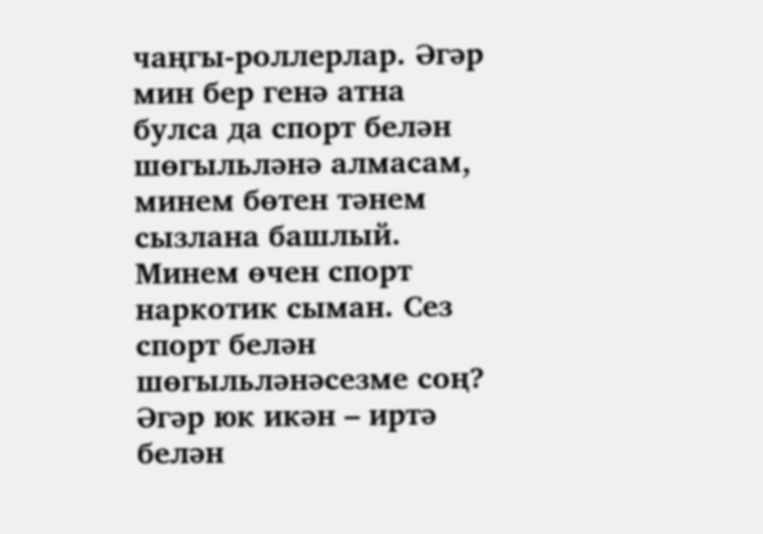чаңгы-роллерлар. Әгәр мин бер генә атна булса да спорт белән шөгыльләнә алмасам, минем бөтен тәнем сызлана башлый. Минем өчен спорт наркотик сыман. Сез спорт белән шөгыльләнәсезме соң? Әгәр юк икән – иртә белән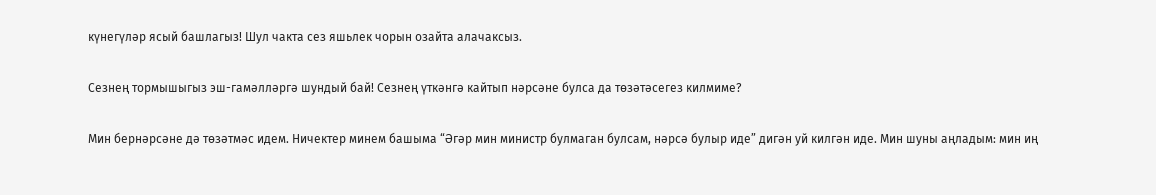күнегүләр ясый башлагыз! Шул чакта сез яшьлек чорын озайта алачаксыз.

Сезнең тормышыгыз эш-гамәлләргә шундый бай! Сезнең үткәнгә кайтып нәрсәне булса да төзәтәсегез килмиме?

Мин бернәрсәне дә төзәтмәс идем. Ничектер минем башыма “Әгәр мин министр булмаган булсам, нәрсә булыр иде” дигән уй килгән иде. Мин шуны аңладым: мин иң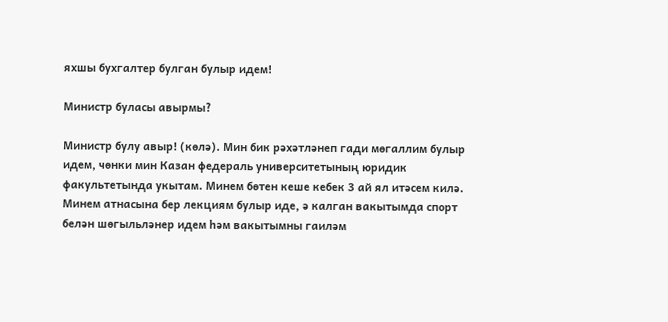яхшы бухгалтер булган булыр идем!

Министр буласы авырмы?

Министр булу авыр! (көлә). Мин бик рәхәтләнеп гади мөгаллим булыр идем, чөнки мин Казан федераль университетының юридик факультетында укытам. Минем бөтен кеше кебек 3 ай ял итәсем килә. Минем атнасына бер лекциям булыр иде, ә калган вакытымда спорт белән шөгыльләнер идем һәм вакытымны гаиләм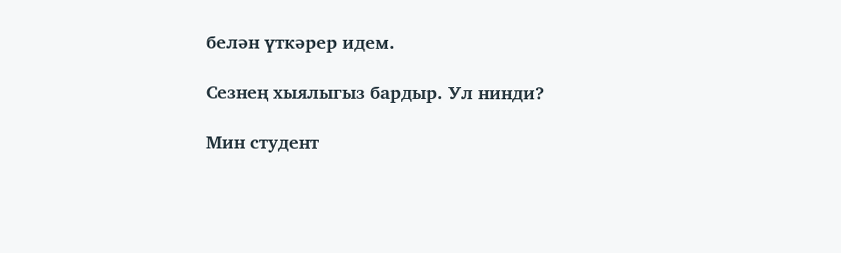белән үткәрер идем.

Сезнең хыялыгыз бардыр. Ул нинди?

Мин студент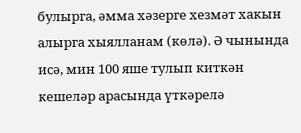булырга, әмма хәзерге хезмәт хакын алырга хыялланам (көлә). Ә чынында исә, мин 100 яше тулып киткән кешеләр арасында үткәрелә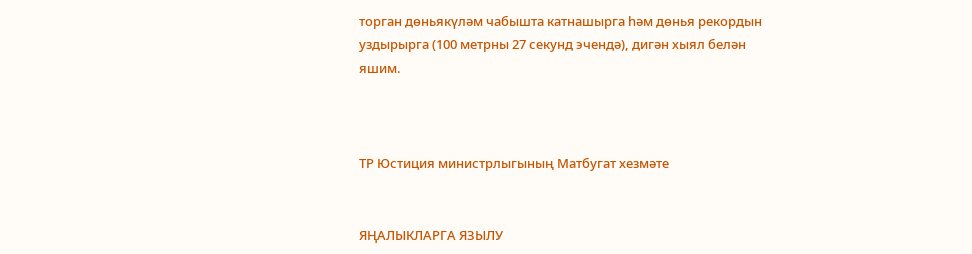торган дөньякүләм чабышта катнашырга һәм дөнья рекордын уздырырга (100 метрны 27 секунд эчендә), дигән хыял белән яшим.



ТР Юстиция министрлыгының Матбугат хезмәте


ЯҢАЛЫКЛАРГА ЯЗЫЛУ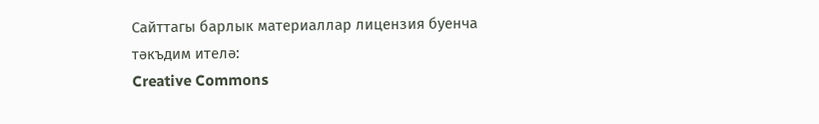Сайттагы барлык материаллар лицензия буенча тәкъдим ителә:
Creative Commons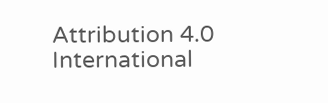Attribution 4.0 International